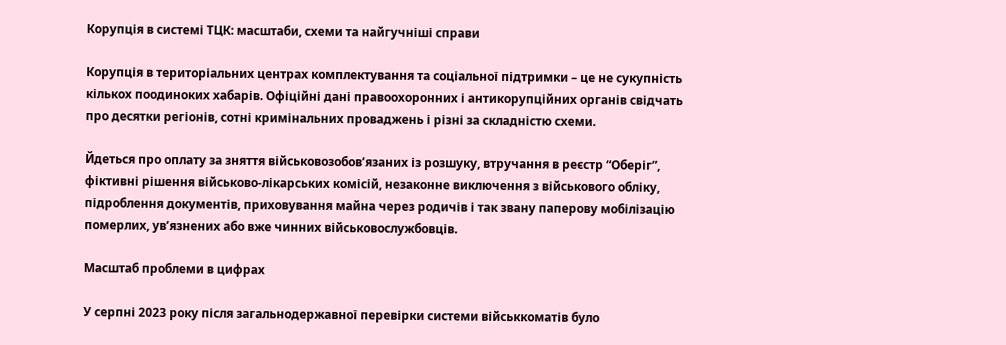Корупція в системі ТЦК: масштаби, схеми та найгучніші справи

Корупція в територіальних центрах комплектування та соціальної підтримки – це не сукупність кількох поодиноких хабарів. Офіційні дані правоохоронних і антикорупційних органів свідчать про десятки регіонів, сотні кримінальних проваджень і різні за складністю схеми.

Йдеться про оплату за зняття військовозобов’язаних із розшуку, втручання в реєстр “Оберіг”, фіктивні рішення військово-лікарських комісій, незаконне виключення з військового обліку, підроблення документів, приховування майна через родичів і так звану паперову мобілізацію померлих, ув’язнених або вже чинних військовослужбовців.

Масштаб проблеми в цифрах

У серпні 2023 року після загальнодержавної перевірки системи військкоматів було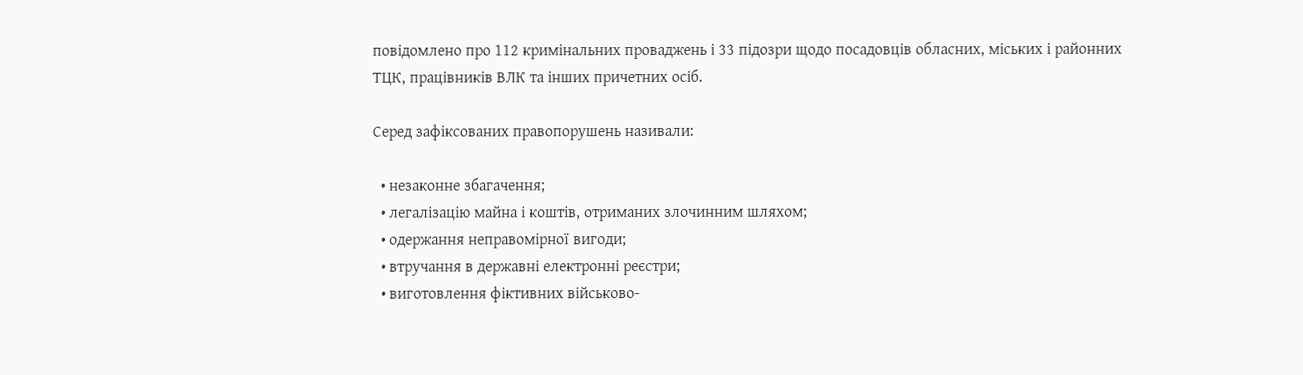повідомлено про 112 кримінальних проваджень і 33 підозри щодо посадовців обласних, міських і районних ТЦК, працівників ВЛК та інших причетних осіб.

Серед зафіксованих правопорушень називали:

  • незаконне збагачення;
  • легалізацію майна і коштів, отриманих злочинним шляхом;
  • одержання неправомірної вигоди;
  • втручання в державні електронні реєстри;
  • виготовлення фіктивних військово-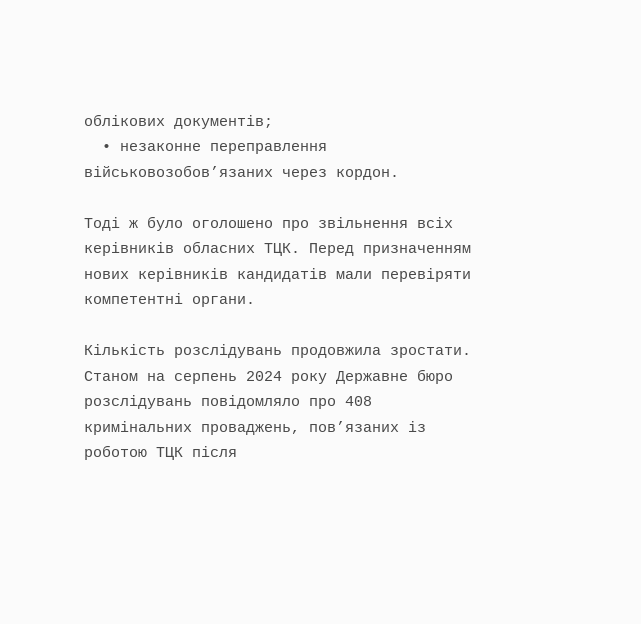облікових документів;
  • незаконне переправлення військовозобов’язаних через кордон.

Тоді ж було оголошено про звільнення всіх керівників обласних ТЦК. Перед призначенням нових керівників кандидатів мали перевіряти компетентні органи.

Кількість розслідувань продовжила зростати. Станом на серпень 2024 року Державне бюро розслідувань повідомляло про 408 кримінальних проваджень, пов’язаних із роботою ТЦК після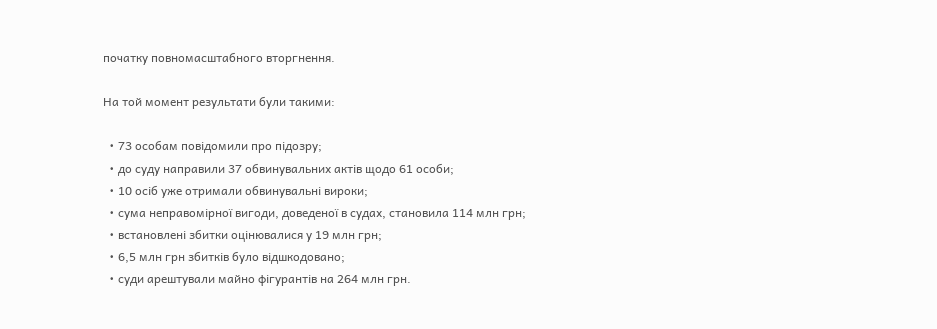початку повномасштабного вторгнення.

На той момент результати були такими:

  • 73 особам повідомили про підозру;
  • до суду направили 37 обвинувальних актів щодо 61 особи;
  • 10 осіб уже отримали обвинувальні вироки;
  • сума неправомірної вигоди, доведеної в судах, становила 114 млн грн;
  • встановлені збитки оцінювалися у 19 млн грн;
  • 6,5 млн грн збитків було відшкодовано;
  • суди арештували майно фігурантів на 264 млн грн.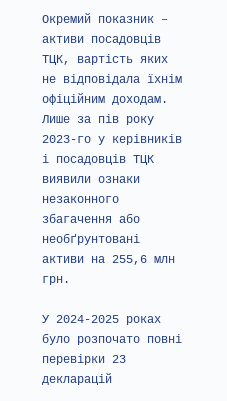Окремий показник – активи посадовців ТЦК, вартість яких не відповідала їхнім офіційним доходам. Лише за пів року 2023-го у керівників і посадовців ТЦК виявили ознаки незаконного збагачення або необґрунтовані активи на 255,6 млн грн.

У 2024-2025 роках було розпочато повні перевірки 23 декларацій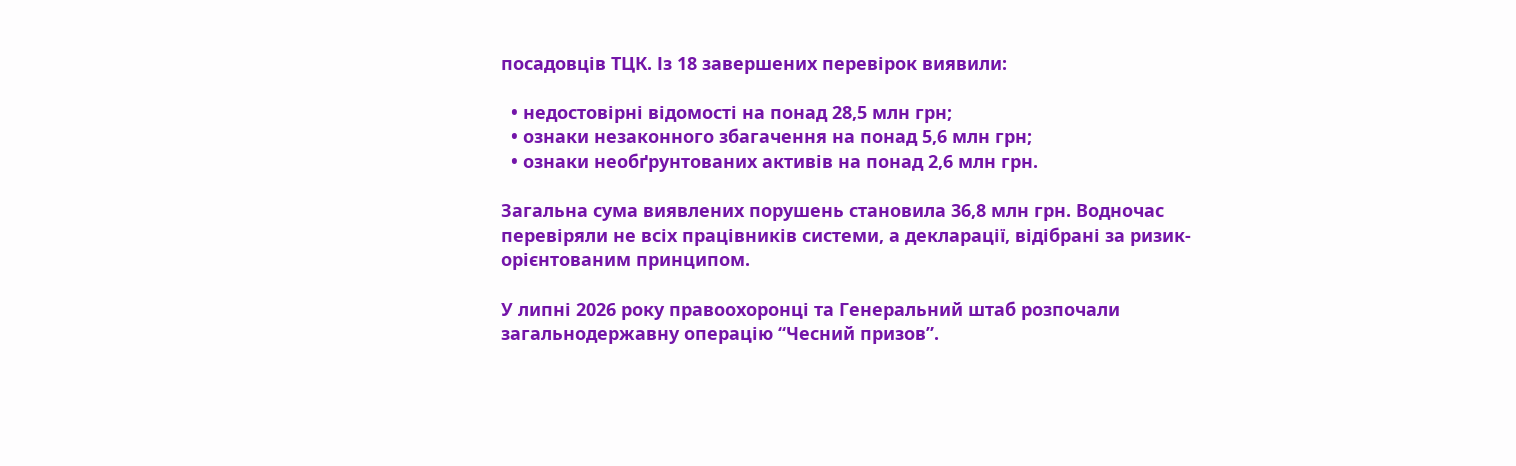посадовців ТЦК. Із 18 завершених перевірок виявили:

  • недостовірні відомості на понад 28,5 млн грн;
  • ознаки незаконного збагачення на понад 5,6 млн грн;
  • ознаки необґрунтованих активів на понад 2,6 млн грн.

Загальна сума виявлених порушень становила 36,8 млн грн. Водночас перевіряли не всіх працівників системи, а декларації, відібрані за ризик-орієнтованим принципом.

У липні 2026 року правоохоронці та Генеральний штаб розпочали загальнодержавну операцію “Чесний призов”.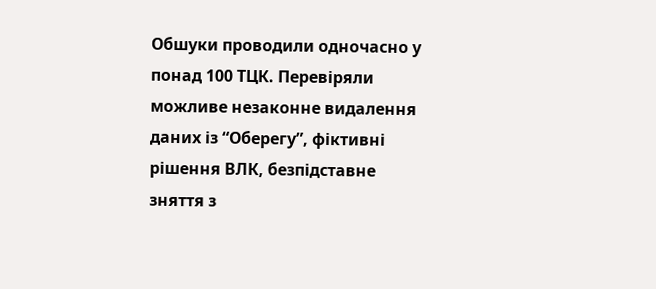Обшуки проводили одночасно у понад 100 ТЦК. Перевіряли можливе незаконне видалення даних із “Оберегу”, фіктивні рішення ВЛК, безпідставне зняття з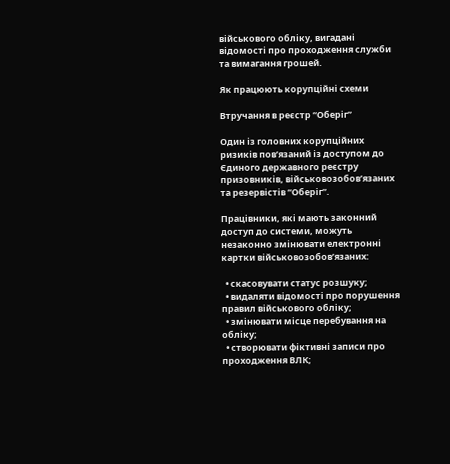військового обліку, вигадані відомості про проходження служби та вимагання грошей.

Як працюють корупційні схеми

Втручання в реєстр “Оберіг”

Один із головних корупційних ризиків пов’язаний із доступом до Єдиного державного реєстру призовників, військовозобов’язаних та резервістів “Оберіг”.

Працівники, які мають законний доступ до системи, можуть незаконно змінювати електронні картки військовозобов’язаних:

  • скасовувати статус розшуку;
  • видаляти відомості про порушення правил військового обліку;
  • змінювати місце перебування на обліку;
  • створювати фіктивні записи про проходження ВЛК;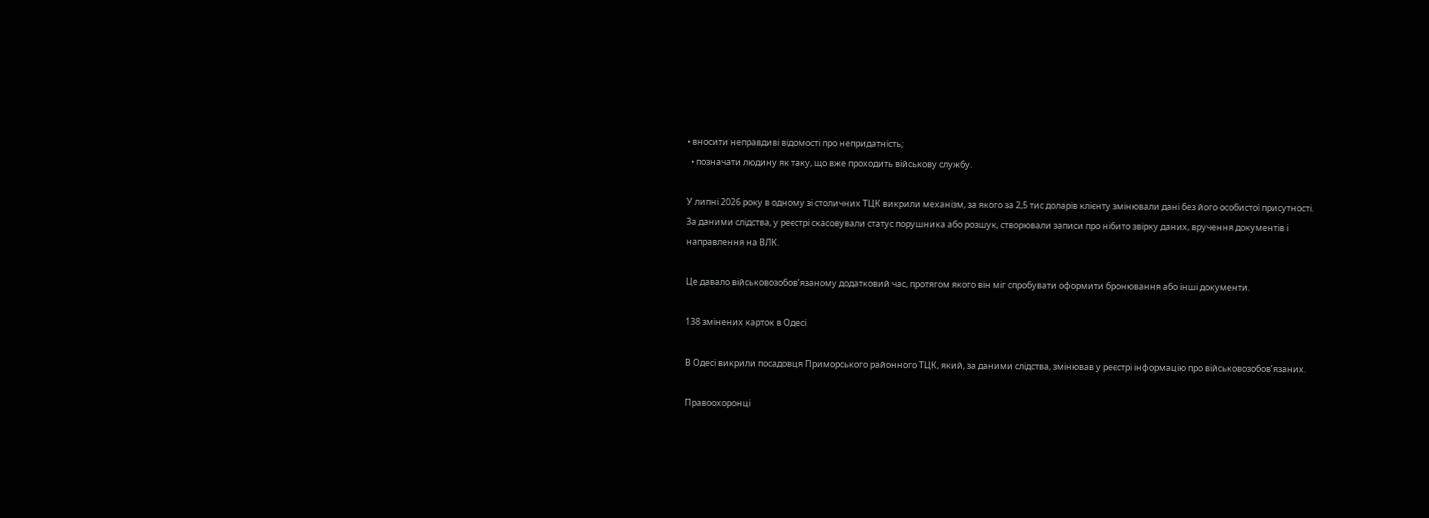• вносити неправдиві відомості про непридатність;
  • позначати людину як таку, що вже проходить військову службу.

У липні 2026 року в одному зі столичних ТЦК викрили механізм, за якого за 2,5 тис доларів клієнту змінювали дані без його особистої присутності. За даними слідства, у реєстрі скасовували статус порушника або розшук, створювали записи про нібито звірку даних, вручення документів і направлення на ВЛК.

Це давало військовозобов’язаному додатковий час, протягом якого він міг спробувати оформити бронювання або інші документи.

138 змінених карток в Одесі

В Одесі викрили посадовця Приморського районного ТЦК, який, за даними слідства, змінював у реєстрі інформацію про військовозобов’язаних.

Правоохоронці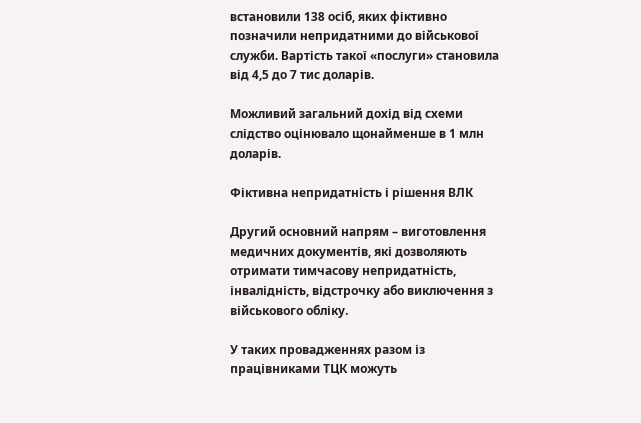встановили 138 осіб, яких фіктивно позначили непридатними до військової служби. Вартість такої «послуги» становила від 4,5 до 7 тис доларів.

Можливий загальний дохід від схеми слідство оцінювало щонайменше в 1 млн доларів.

Фіктивна непридатність і рішення ВЛК

Другий основний напрям – виготовлення медичних документів, які дозволяють отримати тимчасову непридатність, інвалідність, відстрочку або виключення з військового обліку.

У таких провадженнях разом із працівниками ТЦК можуть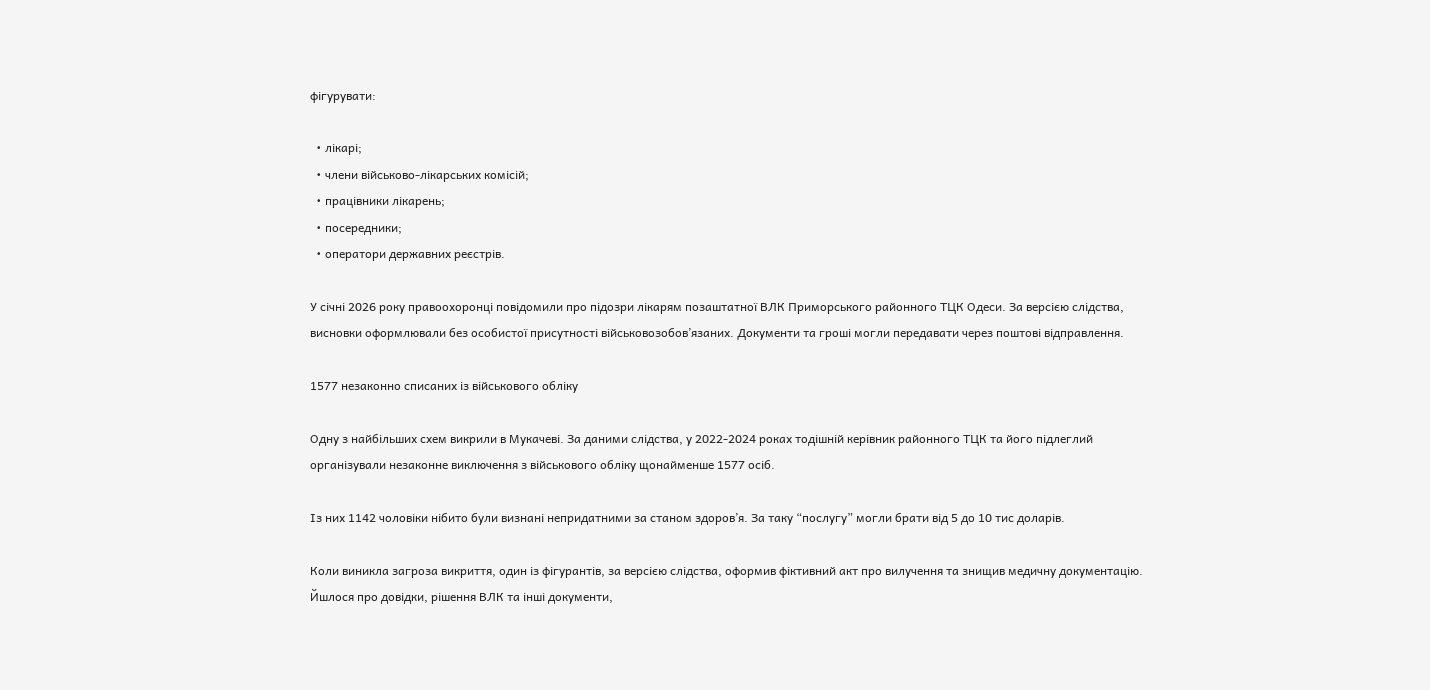фігурувати:

  • лікарі;
  • члени військово-лікарських комісій;
  • працівники лікарень;
  • посередники;
  • оператори державних реєстрів.

У січні 2026 року правоохоронці повідомили про підозри лікарям позаштатної ВЛК Приморського районного ТЦК Одеси. За версією слідства, висновки оформлювали без особистої присутності військовозобов’язаних. Документи та гроші могли передавати через поштові відправлення.

1577 незаконно списаних із військового обліку

Одну з найбільших схем викрили в Мукачеві. За даними слідства, у 2022-2024 роках тодішній керівник районного ТЦК та його підлеглий організували незаконне виключення з військового обліку щонайменше 1577 осіб.

Із них 1142 чоловіки нібито були визнані непридатними за станом здоров’я. За таку “послугу” могли брати від 5 до 10 тис доларів.

Коли виникла загроза викриття, один із фігурантів, за версією слідства, оформив фіктивний акт про вилучення та знищив медичну документацію. Йшлося про довідки, рішення ВЛК та інші документи,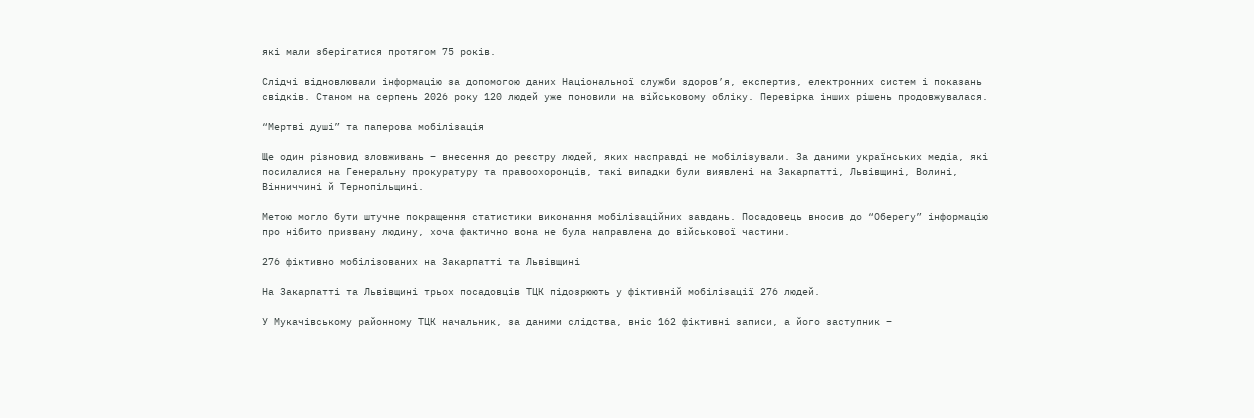які мали зберігатися протягом 75 років.

Слідчі відновлювали інформацію за допомогою даних Національної служби здоров’я, експертиз, електронних систем і показань свідків. Станом на серпень 2026 року 120 людей уже поновили на військовому обліку. Перевірка інших рішень продовжувалася.

“Мертві душі” та паперова мобілізація

Ще один різновид зловживань – внесення до реєстру людей, яких насправді не мобілізували. За даними українських медіа, які посилалися на Генеральну прокуратуру та правоохоронців, такі випадки були виявлені на Закарпатті, Львівщині, Волині, Вінниччині й Тернопільщині.

Метою могло бути штучне покращення статистики виконання мобілізаційних завдань. Посадовець вносив до “Оберегу” інформацію про нібито призвану людину, хоча фактично вона не була направлена до військової частини.

276 фіктивно мобілізованих на Закарпатті та Львівщині

На Закарпатті та Львівщині трьох посадовців ТЦК підозрюють у фіктивній мобілізації 276 людей.

У Мукачівському районному ТЦК начальник, за даними слідства, вніс 162 фіктивні записи, а його заступник –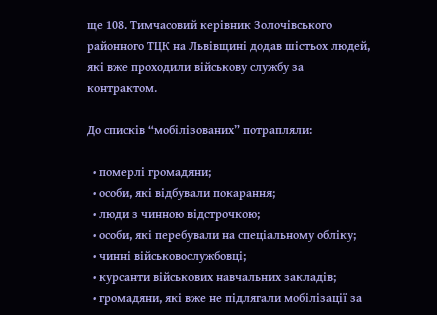ще 108. Тимчасовий керівник Золочівського районного ТЦК на Львівщині додав шістьох людей, які вже проходили військову службу за контрактом.

До списків “мобілізованих” потрапляли:

  • померлі громадяни;
  • особи, які відбували покарання;
  • люди з чинною відстрочкою;
  • особи, які перебували на спеціальному обліку;
  • чинні військовослужбовці;
  • курсанти військових навчальних закладів;
  • громадяни, які вже не підлягали мобілізації за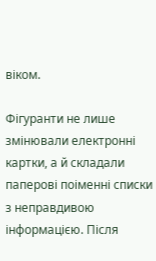віком.

Фігуранти не лише змінювали електронні картки, а й складали паперові поіменні списки з неправдивою інформацією. Після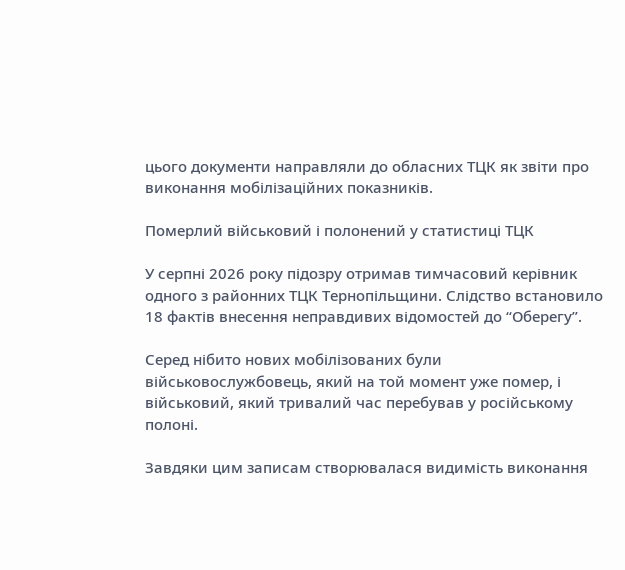цього документи направляли до обласних ТЦК як звіти про виконання мобілізаційних показників.

Померлий військовий і полонений у статистиці ТЦК

У серпні 2026 року підозру отримав тимчасовий керівник одного з районних ТЦК Тернопільщини. Слідство встановило 18 фактів внесення неправдивих відомостей до “Оберегу”.

Серед нібито нових мобілізованих були військовослужбовець, який на той момент уже помер, і військовий, який тривалий час перебував у російському полоні.

Завдяки цим записам створювалася видимість виконання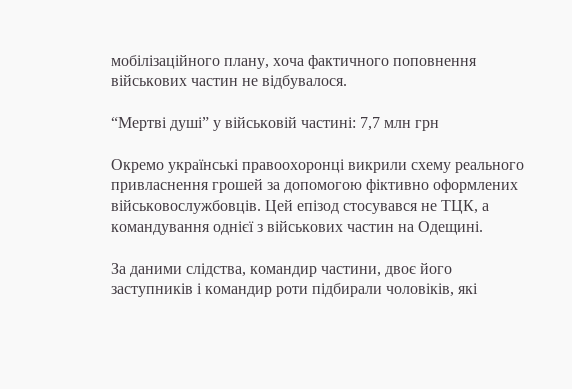мобілізаційного плану, хоча фактичного поповнення військових частин не відбувалося.

“Мертві душі” у військовій частині: 7,7 млн грн

Окремо українські правоохоронці викрили схему реального привласнення грошей за допомогою фіктивно оформлених військовослужбовців. Цей епізод стосувався не ТЦК, а командування однієї з військових частин на Одещині.

За даними слідства, командир частини, двоє його заступників і командир роти підбирали чоловіків, які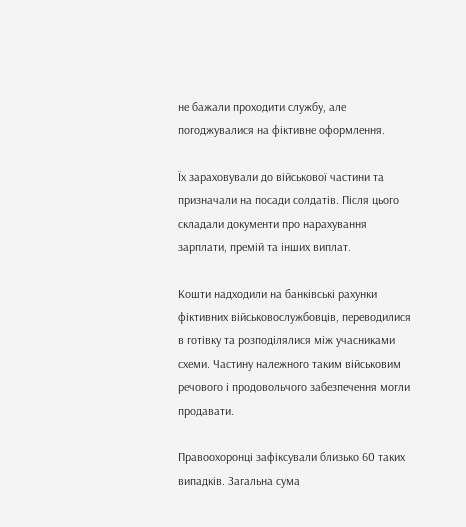не бажали проходити службу, але погоджувалися на фіктивне оформлення.

Їх зараховували до військової частини та призначали на посади солдатів. Після цього складали документи про нарахування зарплати, премій та інших виплат.

Кошти надходили на банківські рахунки фіктивних військовослужбовців, переводилися в готівку та розподілялися між учасниками схеми. Частину належного таким військовим речового і продовольчого забезпечення могли продавати.

Правоохоронці зафіксували близько 60 таких випадків. Загальна сума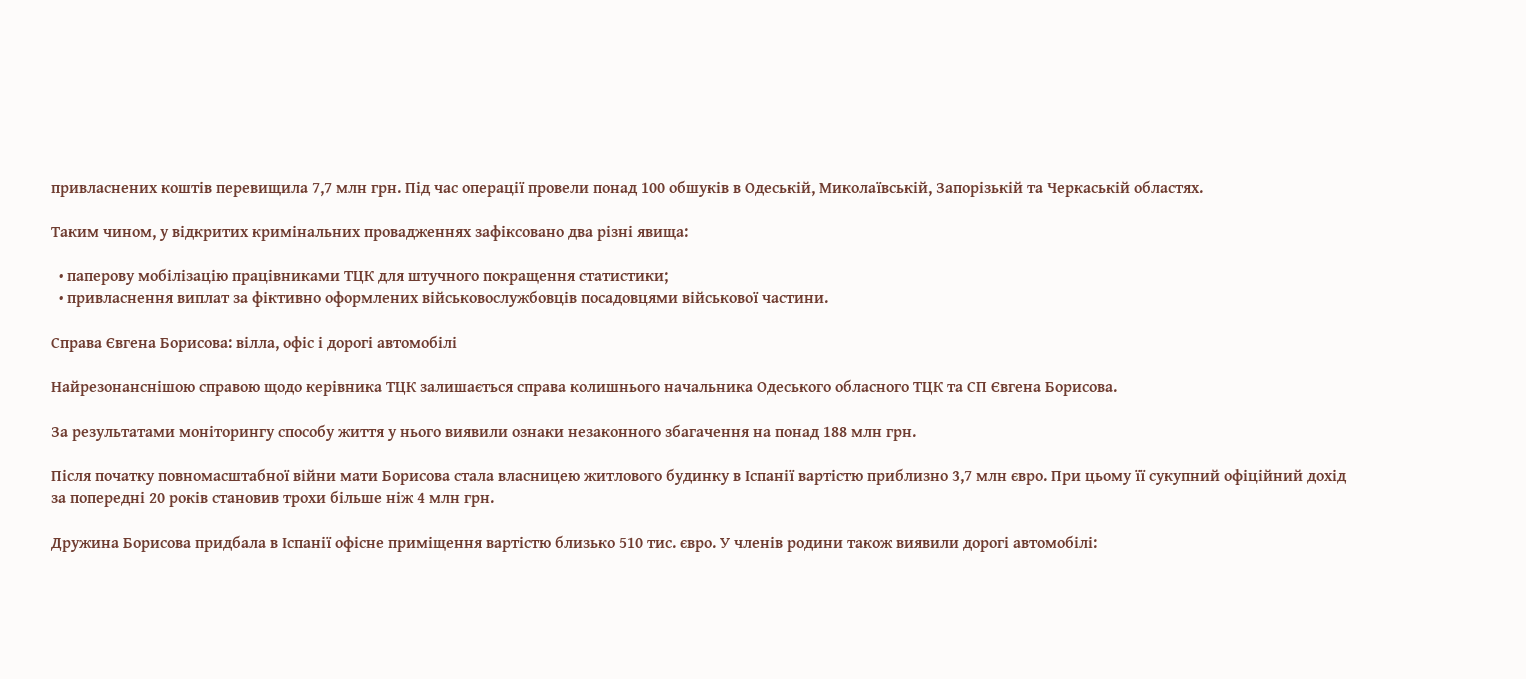привласнених коштів перевищила 7,7 млн грн. Під час операції провели понад 100 обшуків в Одеській, Миколаївській, Запорізькій та Черкаській областях.

Таким чином, у відкритих кримінальних провадженнях зафіксовано два різні явища:

  • паперову мобілізацію працівниками ТЦК для штучного покращення статистики;
  • привласнення виплат за фіктивно оформлених військовослужбовців посадовцями військової частини.

Справа Євгена Борисова: вілла, офіс і дорогі автомобілі

Найрезонанснішою справою щодо керівника ТЦК залишається справа колишнього начальника Одеського обласного ТЦК та СП Євгена Борисова.

За результатами моніторингу способу життя у нього виявили ознаки незаконного збагачення на понад 188 млн грн.

Після початку повномасштабної війни мати Борисова стала власницею житлового будинку в Іспанії вартістю приблизно 3,7 млн євро. При цьому її сукупний офіційний дохід за попередні 20 років становив трохи більше ніж 4 млн грн.

Дружина Борисова придбала в Іспанії офісне приміщення вартістю близько 510 тис. євро. У членів родини також виявили дорогі автомобілі: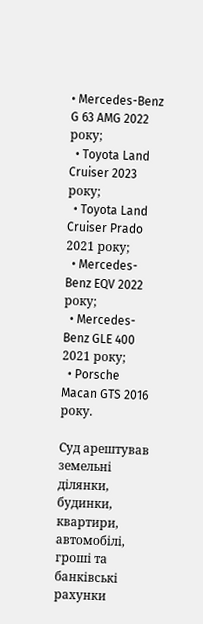• Mercedes-Benz G 63 AMG 2022 року;
  • Toyota Land Cruiser 2023 року;
  • Toyota Land Cruiser Prado 2021 року;
  • Mercedes-Benz EQV 2022 року;
  • Mercedes-Benz GLE 400 2021 року;
  • Porsche Macan GTS 2016 року.

Суд арештував земельні ділянки, будинки, квартири, автомобілі, гроші та банківські рахунки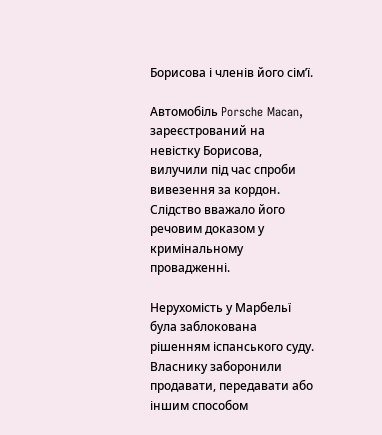Борисова і членів його сім’ї.

Автомобіль Porsche Macan, зареєстрований на невістку Борисова, вилучили під час спроби вивезення за кордон. Слідство вважало його речовим доказом у кримінальному провадженні.

Нерухомість у Марбельї була заблокована рішенням іспанського суду. Власнику заборонили продавати, передавати або іншим способом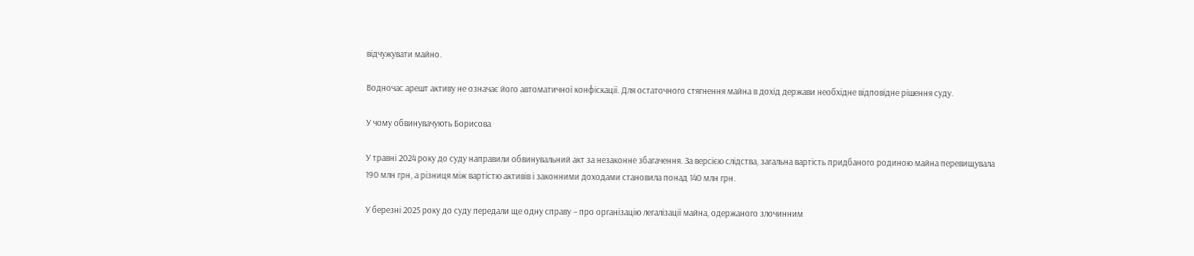відчужувати майно.

Водночас арешт активу не означає його автоматичної конфіскації. Для остаточного стягнення майна в дохід держави необхідне відповідне рішення суду.

У чому обвинувачують Борисова

У травні 2024 року до суду направили обвинувальний акт за незаконне збагачення. За версією слідства, загальна вартість придбаного родиною майна перевищувала 190 млн грн, а різниця між вартістю активів і законними доходами становила понад 140 млн грн.

У березні 2025 року до суду передали ще одну справу – про організацію легалізації майна, одержаного злочинним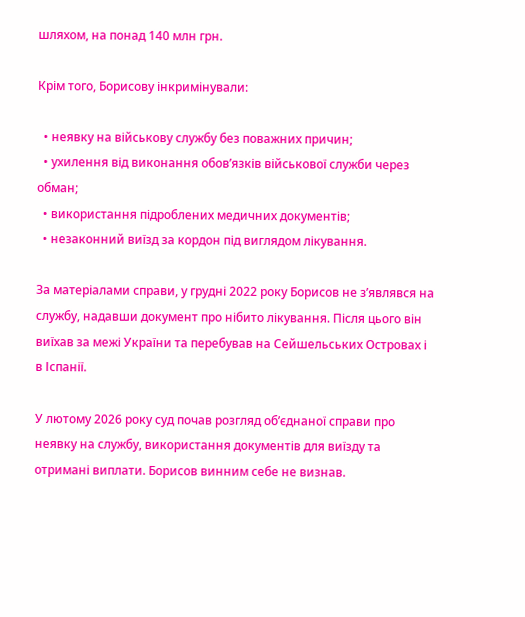шляхом, на понад 140 млн грн.

Крім того, Борисову інкримінували:

  • неявку на військову службу без поважних причин;
  • ухилення від виконання обов’язків військової служби через обман;
  • використання підроблених медичних документів;
  • незаконний виїзд за кордон під виглядом лікування.

За матеріалами справи, у грудні 2022 року Борисов не з’являвся на службу, надавши документ про нібито лікування. Після цього він виїхав за межі України та перебував на Сейшельських Островах і в Іспанії.

У лютому 2026 року суд почав розгляд об’єднаної справи про неявку на службу, використання документів для виїзду та отримані виплати. Борисов винним себе не визнав.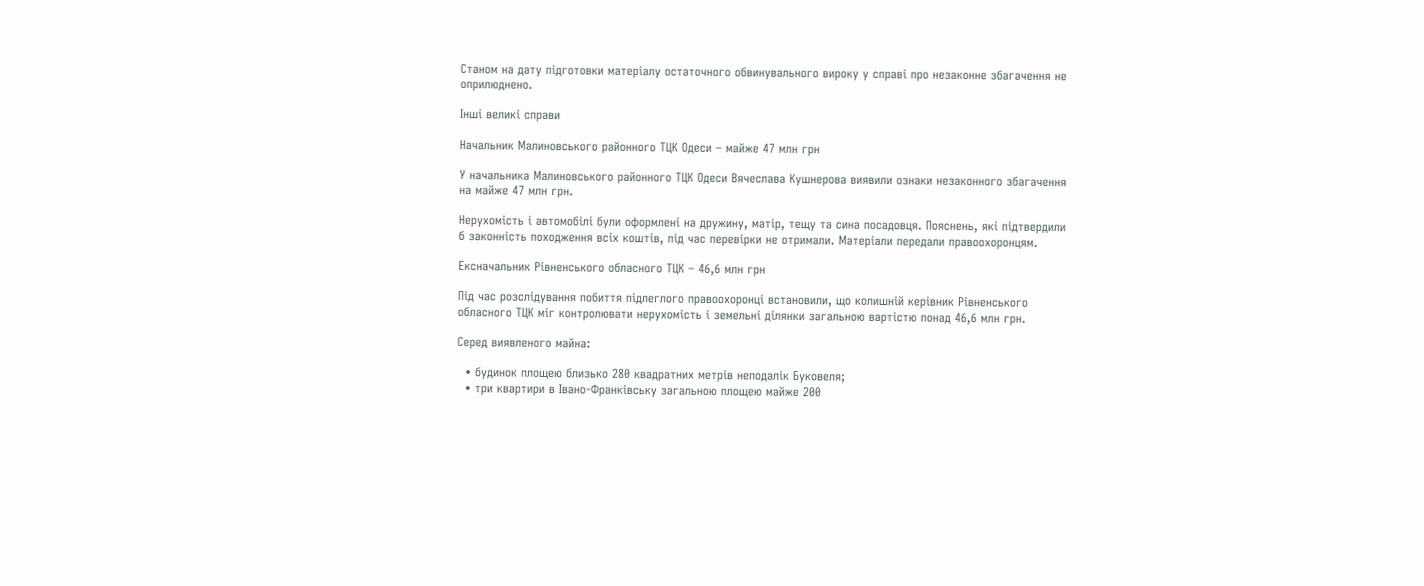Станом на дату підготовки матеріалу остаточного обвинувального вироку у справі про незаконне збагачення не оприлюднено.

Інші великі справи

Начальник Малиновського районного ТЦК Одеси – майже 47 млн грн

У начальника Малиновського районного ТЦК Одеси Вячеслава Кушнерова виявили ознаки незаконного збагачення на майже 47 млн грн.

Нерухомість і автомобілі були оформлені на дружину, матір, тещу та сина посадовця. Пояснень, які підтвердили б законність походження всіх коштів, під час перевірки не отримали. Матеріали передали правоохоронцям.

Ексначальник Рівненського обласного ТЦК – 46,6 млн грн

Під час розслідування побиття підлеглого правоохоронці встановили, що колишній керівник Рівненського обласного ТЦК міг контролювати нерухомість і земельні ділянки загальною вартістю понад 46,6 млн грн.

Серед виявленого майна:

  • будинок площею близько 280 квадратних метрів неподалік Буковеля;
  • три квартири в Івано-Франківську загальною площею майже 200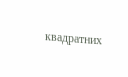квадратних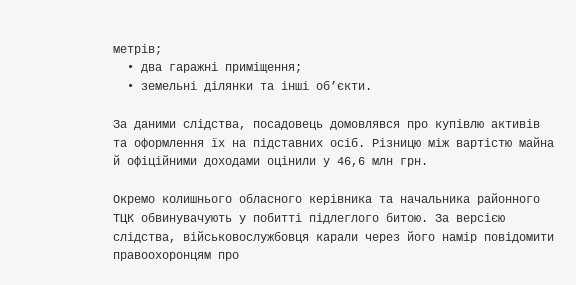метрів;
  • два гаражні приміщення;
  • земельні ділянки та інші об’єкти.

За даними слідства, посадовець домовлявся про купівлю активів та оформлення їх на підставних осіб. Різницю між вартістю майна й офіційними доходами оцінили у 46,6 млн грн.

Окремо колишнього обласного керівника та начальника районного ТЦК обвинувачують у побитті підлеглого битою. За версією слідства, військовослужбовця карали через його намір повідомити правоохоронцям про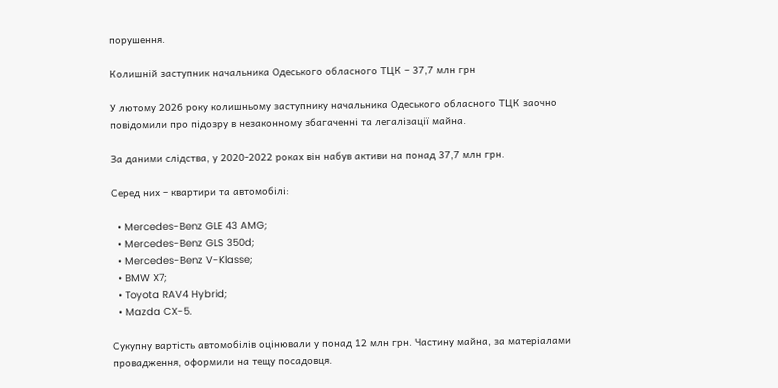порушення.

Колишній заступник начальника Одеського обласного ТЦК – 37,7 млн грн

У лютому 2026 року колишньому заступнику начальника Одеського обласного ТЦК заочно повідомили про підозру в незаконному збагаченні та легалізації майна.

За даними слідства, у 2020-2022 роках він набув активи на понад 37,7 млн грн.

Серед них – квартири та автомобілі:

  • Mercedes-Benz GLE 43 AMG;
  • Mercedes-Benz GLS 350d;
  • Mercedes-Benz V-Klasse;
  • BMW X7;
  • Toyota RAV4 Hybrid;
  • Mazda CX-5.

Сукупну вартість автомобілів оцінювали у понад 12 млн грн. Частину майна, за матеріалами провадження, оформили на тещу посадовця.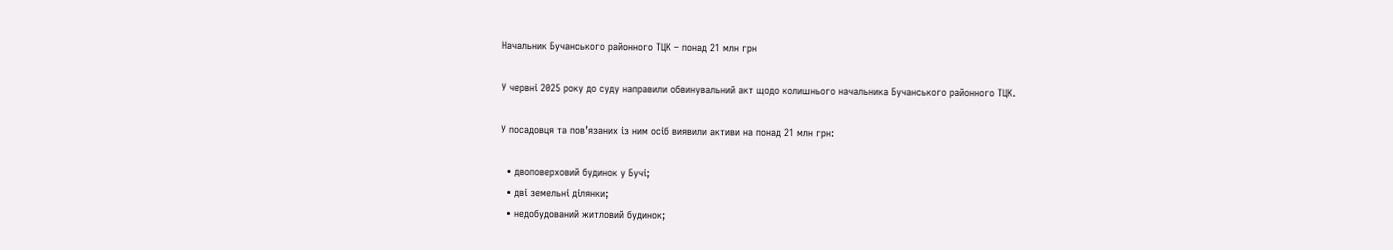Начальник Бучанського районного ТЦК – понад 21 млн грн

У червні 2025 року до суду направили обвинувальний акт щодо колишнього начальника Бучанського районного ТЦК.

У посадовця та пов’язаних із ним осіб виявили активи на понад 21 млн грн:

  • двоповерховий будинок у Бучі;
  • дві земельні ділянки;
  • недобудований житловий будинок;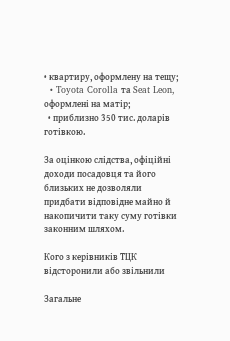• квартиру, оформлену на тещу;
  • Toyota Corolla та Seat Leon, оформлені на матір;
  • приблизно 350 тис. доларів готівкою.

За оцінкою слідства, офіційні доходи посадовця та його близьких не дозволяли придбати відповідне майно й накопичити таку суму готівки законним шляхом.

Кого з керівників ТЦК відсторонили або звільнили

Загальне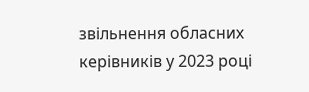звільнення обласних керівників у 2023 році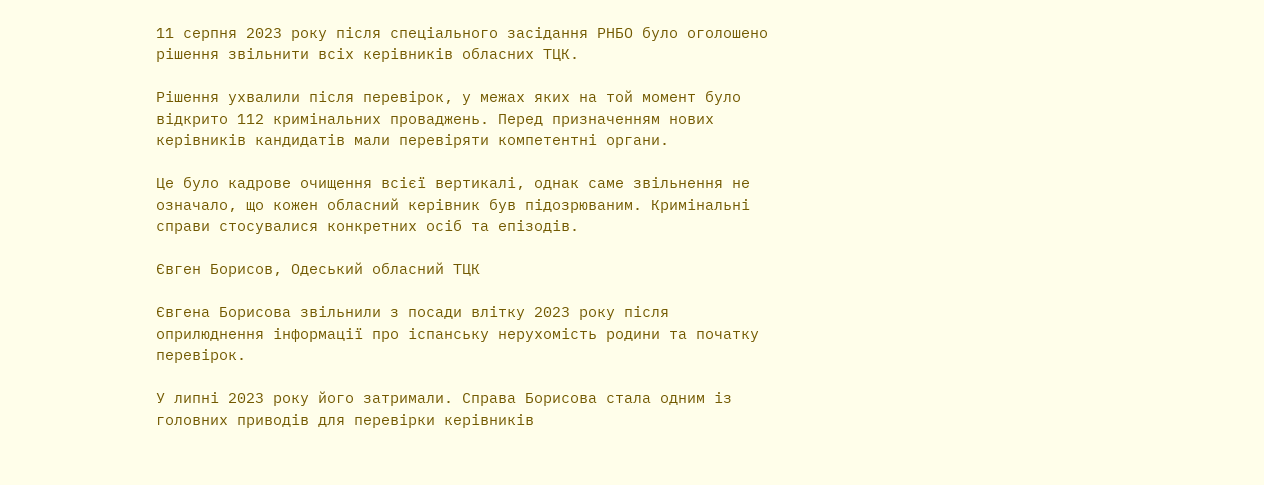11 серпня 2023 року після спеціального засідання РНБО було оголошено рішення звільнити всіх керівників обласних ТЦК.

Рішення ухвалили після перевірок, у межах яких на той момент було відкрито 112 кримінальних проваджень. Перед призначенням нових керівників кандидатів мали перевіряти компетентні органи.

Це було кадрове очищення всієї вертикалі, однак саме звільнення не означало, що кожен обласний керівник був підозрюваним. Кримінальні справи стосувалися конкретних осіб та епізодів.

Євген Борисов, Одеський обласний ТЦК

Євгена Борисова звільнили з посади влітку 2023 року після оприлюднення інформації про іспанську нерухомість родини та початку перевірок.

У липні 2023 року його затримали. Справа Борисова стала одним із головних приводів для перевірки керівників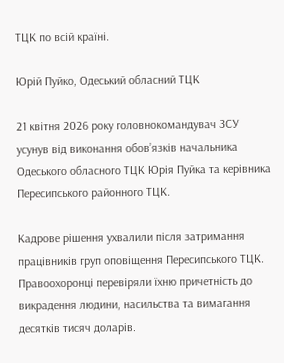ТЦК по всій країні.

Юрій Пуйко, Одеський обласний ТЦК

21 квітня 2026 року головнокомандувач ЗСУ усунув від виконання обов’язків начальника Одеського обласного ТЦК Юрія Пуйка та керівника Пересипського районного ТЦК.

Кадрове рішення ухвалили після затримання працівників груп оповіщення Пересипського ТЦК. Правоохоронці перевіряли їхню причетність до викрадення людини, насильства та вимагання десятків тисяч доларів.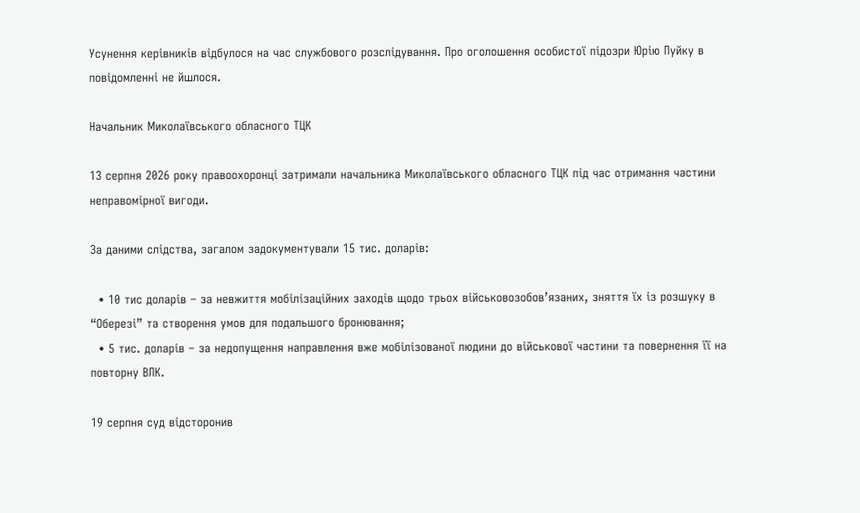Усунення керівників відбулося на час службового розслідування. Про оголошення особистої підозри Юрію Пуйку в повідомленні не йшлося.

Начальник Миколаївського обласного ТЦК

13 серпня 2026 року правоохоронці затримали начальника Миколаївського обласного ТЦК під час отримання частини неправомірної вигоди.

За даними слідства, загалом задокументували 15 тис. доларів:

  • 10 тис доларів – за невжиття мобілізаційних заходів щодо трьох військовозобов’язаних, зняття їх із розшуку в “Оберезі” та створення умов для подальшого бронювання;
  • 5 тис. доларів – за недопущення направлення вже мобілізованої людини до військової частини та повернення її на повторну ВЛК.

19 серпня суд відсторонив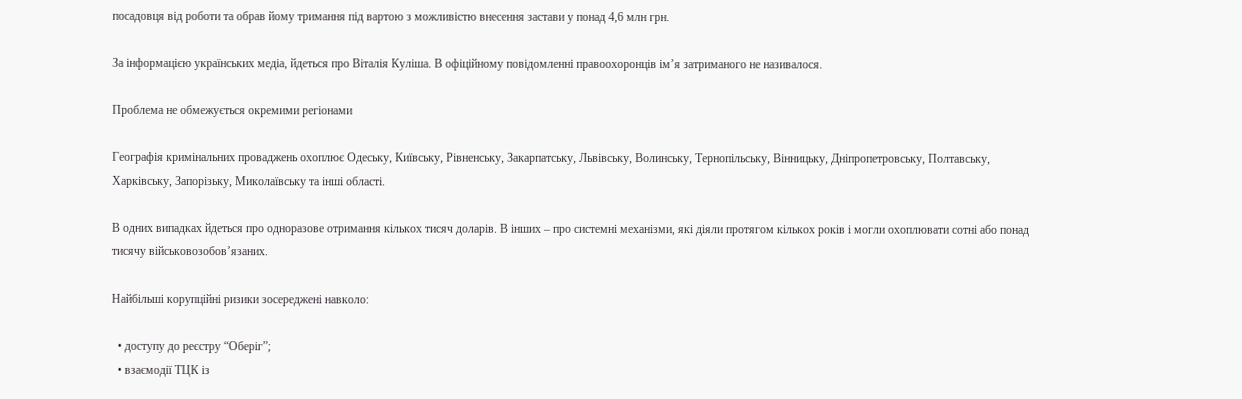посадовця від роботи та обрав йому тримання під вартою з можливістю внесення застави у понад 4,6 млн грн.

За інформацією українських медіа, йдеться про Віталія Куліша. В офіційному повідомленні правоохоронців ім’я затриманого не називалося.

Проблема не обмежується окремими регіонами

Географія кримінальних проваджень охоплює Одеську, Київську, Рівненську, Закарпатську, Львівську, Волинську, Тернопільську, Вінницьку, Дніпропетровську, Полтавську, Харківську, Запорізьку, Миколаївську та інші області.

В одних випадках йдеться про одноразове отримання кількох тисяч доларів. В інших – про системні механізми, які діяли протягом кількох років і могли охоплювати сотні або понад тисячу військовозобов’язаних.

Найбільші корупційні ризики зосереджені навколо:

  • доступу до реєстру “Оберіг”;
  • взаємодії ТЦК із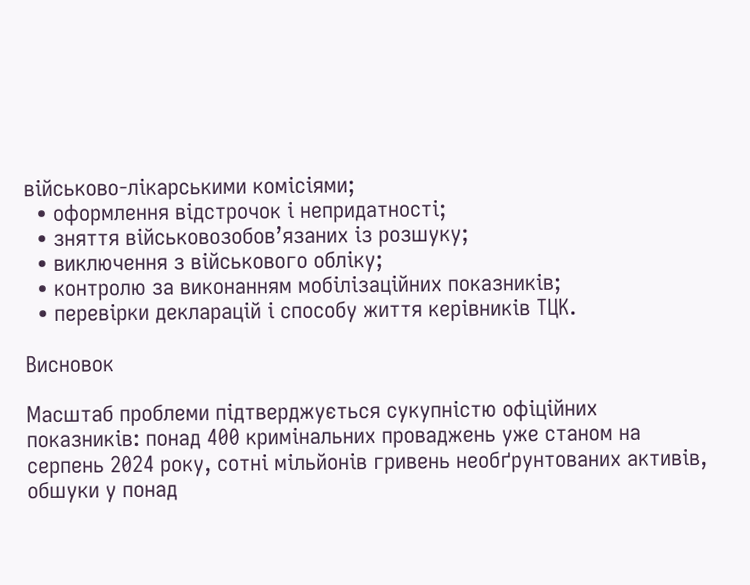військово-лікарськими комісіями;
  • оформлення відстрочок і непридатності;
  • зняття військовозобов’язаних із розшуку;
  • виключення з військового обліку;
  • контролю за виконанням мобілізаційних показників;
  • перевірки декларацій і способу життя керівників ТЦК.

Висновок

Масштаб проблеми підтверджується сукупністю офіційних показників: понад 400 кримінальних проваджень уже станом на серпень 2024 року, сотні мільйонів гривень необґрунтованих активів, обшуки у понад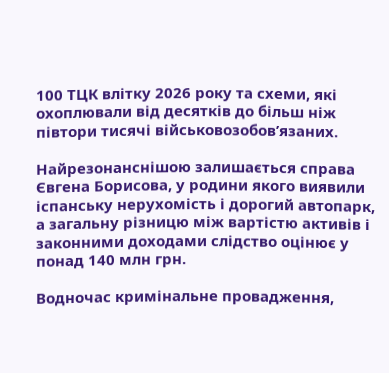100 ТЦК влітку 2026 року та схеми, які охоплювали від десятків до більш ніж півтори тисячі військовозобов’язаних.

Найрезонанснішою залишається справа Євгена Борисова, у родини якого виявили іспанську нерухомість і дорогий автопарк, а загальну різницю між вартістю активів і законними доходами слідство оцінює у понад 140 млн грн.

Водночас кримінальне провадження,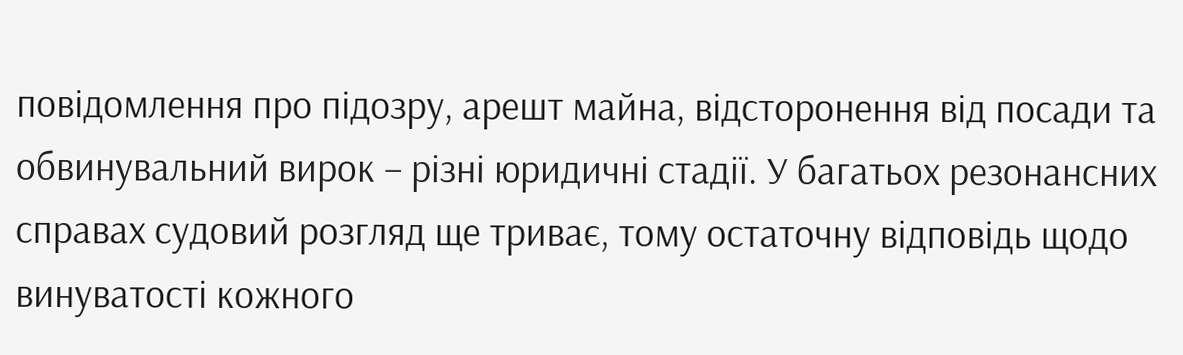повідомлення про підозру, арешт майна, відсторонення від посади та обвинувальний вирок – різні юридичні стадії. У багатьох резонансних справах судовий розгляд ще триває, тому остаточну відповідь щодо винуватості кожного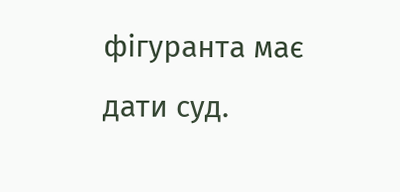фігуранта має дати суд.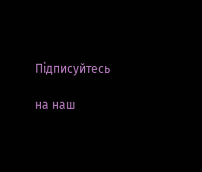Підписуйтесь

на наш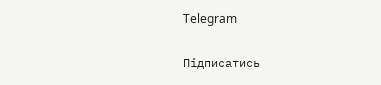Telegram

Підписатись